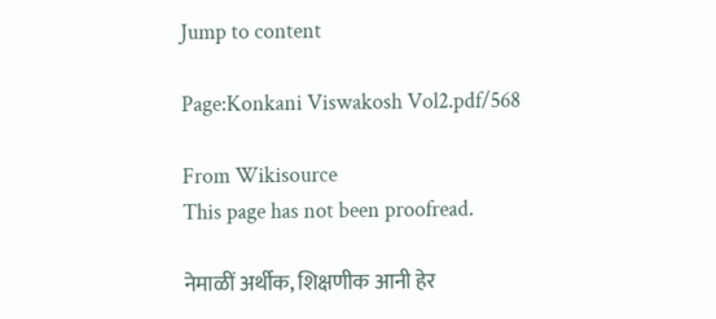Jump to content

Page:Konkani Viswakosh Vol2.pdf/568

From Wikisource
This page has not been proofread.

नेमाळीं अर्थीक, शिक्षणीक आनी हेर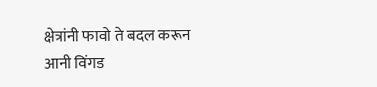क्षेत्रांनी फावो ते बदल करून आनी विंगड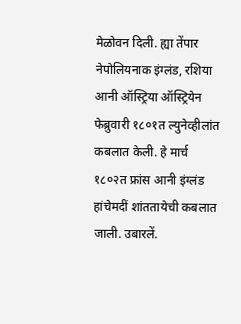मेळोवन दिली. ह्या तेंपार नेपोलियनाक इंग्लंड, रशिया आनी ऑस्ट्रिया ऑस्ट्रियेन फेब्रुवारी १८०१त ल्युनेव्हीलांत कबलात केली. हे मार्च १८०२त फ्रांस आनी इंग्लंड हांचेमदीं शांततायेची कबलात जाली. उबारलें.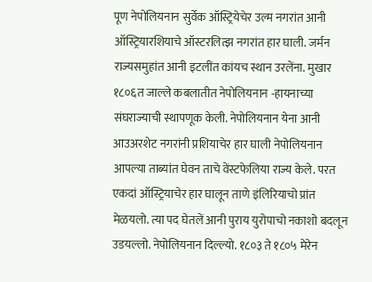पूण नेपोलियनान सुर्वेक ऑस्ट्रियेचेर उल्म नगरांत आनी ऑस्ट्रियारशियाचे ऑस्टरलित्झ नगरांत हार घाली. जर्मन राज्यसमुहांत आनी इटलींत कांयच स्थान उरलेंना. मुखार १८०६त जाल्ले कबलातीत नेपोलियनान -हायनाच्या संघराज्याची स्थापणूक केली. नेपोलियनान येना आनी आउअरशेट नगरांनी प्रशियाचेर हार घाली नेपोलियनान आपल्या ताब्यांत घेवन ताचे वेंस्टफेलिया राज्य केले. परत एकदां ऑस्ट्रियाचेर हार घालून ताणे इंलिरियाचो प्रांत मेळयलो. त्या पद घेतलें आनी पुराय युरोपाचो नकाशो बदलून उडयल्लो. नेपोलियनान दिल्ल्यो. १८०३ ते १८०५ मेरेन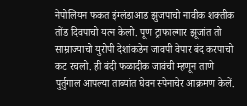नेपोलियन फकत इंग्लंडाआड झुजपाचो नावीक शक्तीक तोंड दिवपाचो यत्न केलो. पूण ट्राफाल्गार झूजांत तो साम्राज्याचो युरोपी देशांकडेन जावपी वेपार बंद करपाचो कट रचलो. ही बंदी फळादीक जावंची म्हणून ताणे पुर्तुगाल आपल्या ताब्यांत घेवन स्पेनाचेर आक्रमण केलें.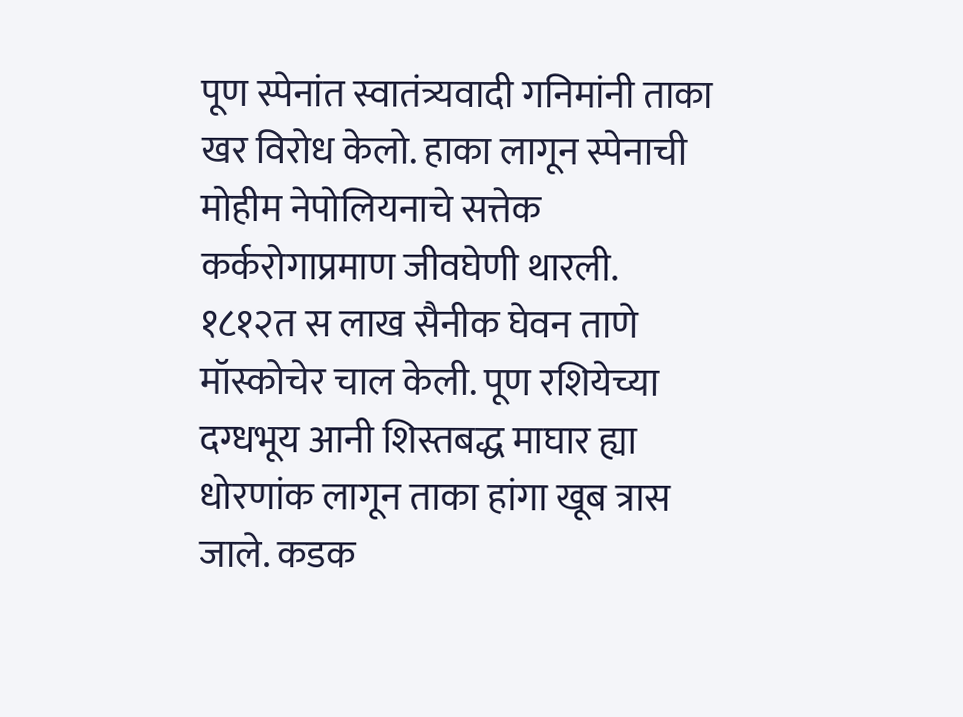पूण स्पेनांत स्वातंत्र्यवादी गनिमांनी ताका खर विरोध केलो. हाका लागून स्पेनाची मोहीम नेपोलियनाचे सत्तेक कर्करोगाप्रमाण जीवघेणी थारली. १८१२त स लाख सैनीक घेवन ताणे मॉस्कोचेर चाल केली. पूण रशियेच्या दग्धभूय आनी शिस्तबद्ध माघार ह्या धोरणांक लागून ताका हांगा खूब त्रास जाले. कडक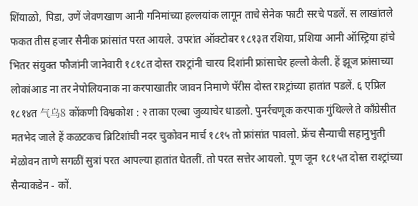शिंयाळो, पिडा, उणें जेवणखाण आनी गनिमांच्या हल्लयांक लागून ताचे सेनेक फाटी सरचे पडलें. स लाखांतले फकत तीस हजार सैनीक फ्रांसांत परत आयले. उपरांत ऑक्टोबर १८१३त रशिया, प्रशिया आनी ऑस्ट्रिया हांचे भितर संयुक्त फौजांनी जानेवारी १८१८त दोस्त राश्ट्रांनी चारय दिशांनी फ्रांसाचेर हल्लो केली. हें झूज फ्रांसाच्या लोकांआड ना तर नेपोलियनाक ना करपाखातीर जावन निमाणे पॅरीस दोस्त राश्ट्रांच्या हातांत पडलें. ६ एप्रिल १८१४त 气乌8 कोंकणी विश्वकोश : २ ताका एल्बा जुव्याचेर धाडलो. पुनर्रचणूक करपाक गुंथिल्ले ते कॉंग्रेसीत मतभेद जाले हें कळटकच ब्रिटिशांची नदर चुकोवन मार्च १८१५ तो फ्रांसांत पावलो. फ्रेंच सैन्याची सहानुभुती मेळोवन ताणे सगळीं सुत्रां परत आपल्या हातांत घेतलीं. तो परत सत्तेर आयलो. पूण जून १८१५त दोस्त राश्ट्रांच्या सैन्याकडेन - कों.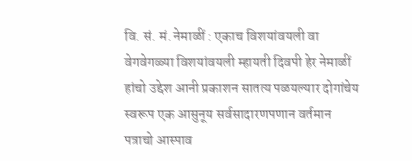वि. सं. मं. नेमाळीं : एकाच विशयांवयली वा वेगवेगळ्या विशयांवयली म्हायती दिवपी हेर नेमाळीं हांचो उद्देश आनी प्रकाशन सातत्य पळयल्यार दोगांचेय स्वरूप एक आसुनूय सर्वसादारणपणान वर्तमान पत्राचो आस्पाव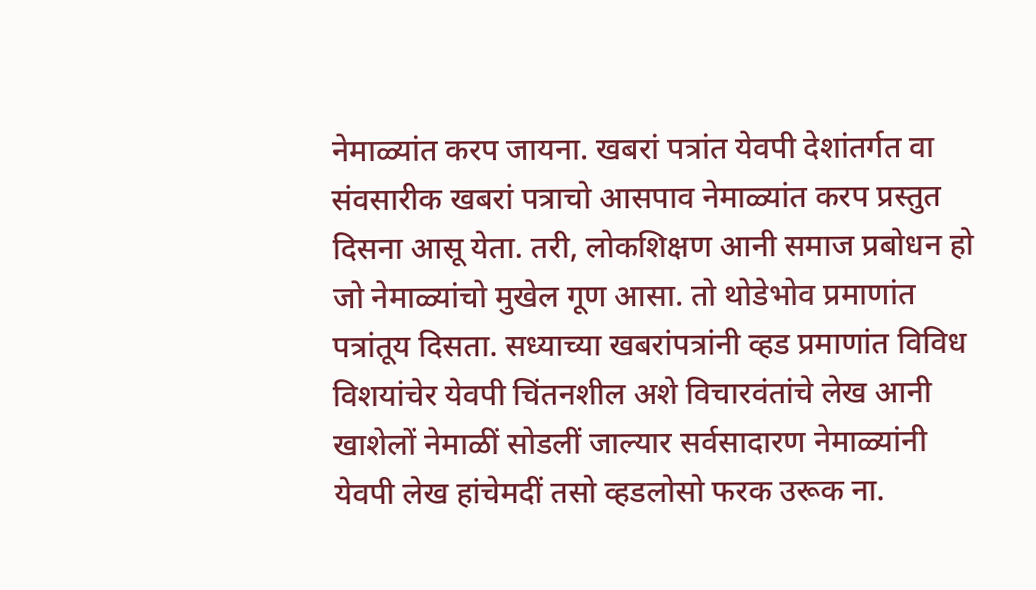नेमाळ्यांत करप जायना. खबरां पत्रांत येवपी देशांतर्गत वा संवसारीक खबरां पत्राचो आसपाव नेमाळ्यांत करप प्रस्तुत दिसना आसू येता. तरी, लोकशिक्षण आनी समाज प्रबोधन हो जो नेमाळ्यांचो मुखेल गूण आसा. तो थोडेभोव प्रमाणांत पत्रांतूय दिसता. सध्याच्या खबरांपत्रांनी व्हड प्रमाणांत विविध विशयांचेर येवपी चिंतनशील अशे विचारवंतांचे लेख आनी खाशेलों नेमाळीं सोडलीं जाल्यार सर्वसादारण नेमाळ्यांनी येवपी लेख हांचेमदीं तसो व्हडलोसो फरक उरूक ना.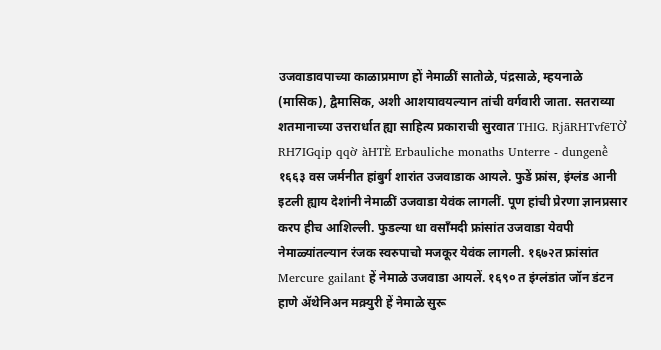उजवाडावपाच्या काळाप्रमाण हों नेमाळीं सातोळे, पंद्रसाळे, म्हयनाळे (मासिक), द्वैमासिक, अशी आशयावयल्यान तांची वर्गवारी जाता. सतराव्या शतमानाच्या उत्तरार्धात ह्या साहित्य प्रकाराची सुरवात THIG. RjāRHTvfēTỜ RH7IGqip qqờ àHTÈ Erbauliche monaths Unterre - dungenề १६६३ वस जर्मनीत हांबुर्ग शारांत उजवाडाक आयले. फुडें फ्रांस, इंग्लंड आनी इटली ह्याय देशांनी नेमाळीं उजवाडा येवंक लागलीं. पूण हांची प्रेरणा ज्ञानप्रसार करप हीच आशिल्ली. फुडल्या धा वसाँमदी फ्रांसांत उजवाडा येवपी नेमाळ्यांतल्यान रंजक स्वरुपाचो मजकूर येवंक लागली. १६७२त फ्रांसांत Mercure gailant हें नेमाळे उजवाडा आयलें. १६९० त इंग्लंडांत जॉन डंटन हाणे ॲथेनिअन मक्र्युरी हें नेमाळे सुरू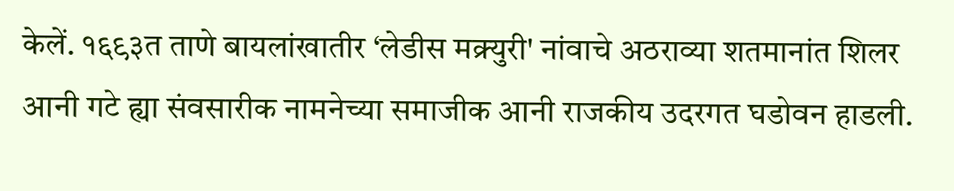केलें. १६९३त ताणे बायलांखातीर ‘लेडीस मक्र्युरी' नांवाचे अठराव्या शतमानांत शिलर आनी गटे ह्या संवसारीक नामनेच्या समाजीक आनी राजकीय उदरगत घडोवन हाडली.